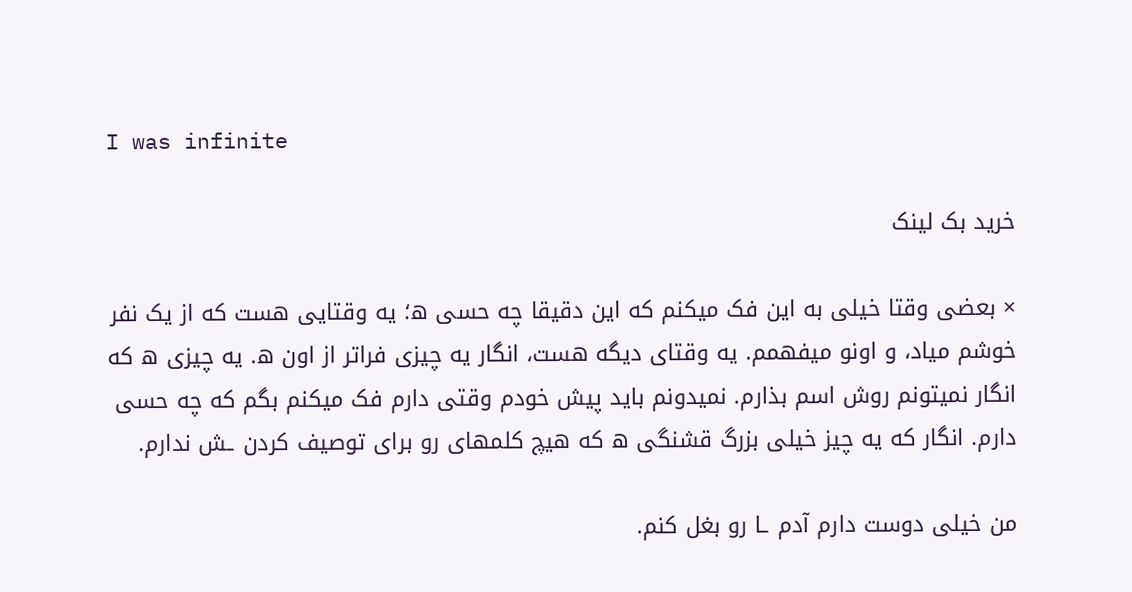I was infinite

خرید بک لینک

× بعضی وقتا خیلی به این فک میکنم که این دقیقا چه حسی ه؛ یه وقتایی هست که از یک نفر خوشم میاد، و اونو میفهمم. یه وقتای دیگه هست، انگار یه چیزی فراتر از اون ه. یه چیزی ه که انگار نمیتونم روش اسم بذارم. نمیدونم باید پیش خودم وقتی دارم فک میکنم بگم که چه حسی دارم. انگار که یه چیز خیلی بزرگ قشنگی ه که هیچ کلمهای رو برای توصیف کردن ـش ندارم.

من خیلی دوست دارم آدم ـا رو بغل کنم.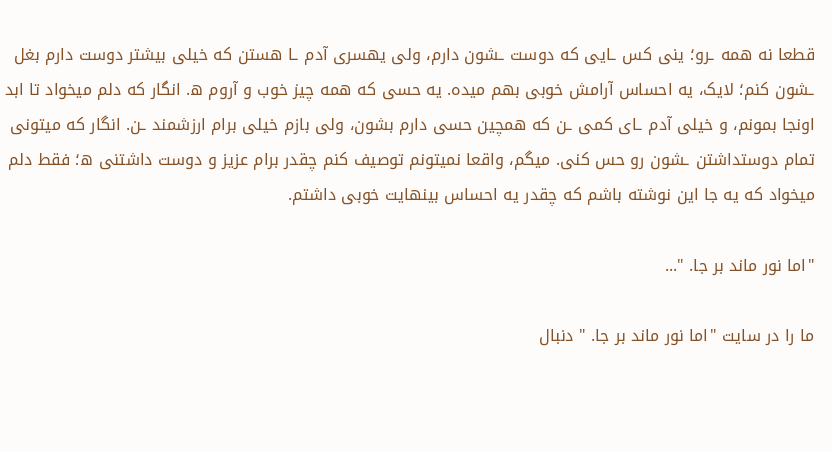قطعا نه همه ـرو؛ ینی کس ـایی که دوست ـشون دارم، ولی یهسری آدم ـا هستن که خیلی بیشتر دوست دارم بغل ـشون کنم؛ لایک، یه احساس آرامش خوبی بهم میده. یه حسی که همه چیز خوب و آروم ه. انگار که دلم میخواد تا ابد اونجا بمونم، و خیلی آدم ـای کمی ـن که همچین حسی دارم بشون، ولی بازم خیلی برام ارزشمند ـن. انگار که میتونی تمام دوستداشتن ـشون رو حس کنی. میگم، واقعا نمیتونم توصیف کنم چقدر برام عزیز و دوست داشتنی ه؛ فقط دلم میخواد که یه جا این نوشته باشم که چقدر یه احساس بینهایت خوبی داشتم.

"اما نور ماند بر جا. "...

ما را در سایت "اما نور ماند بر جا. " دنبال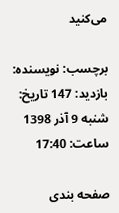می‌کنید

برچسب: نویسنده: بازدید: 147 تاريخ: شنبه 9 آذر 1398 ساعت: 17:40

صفحه بندی